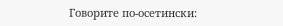Говорите по-осетински: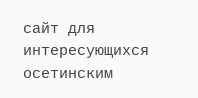сайт для интересующихся осетинским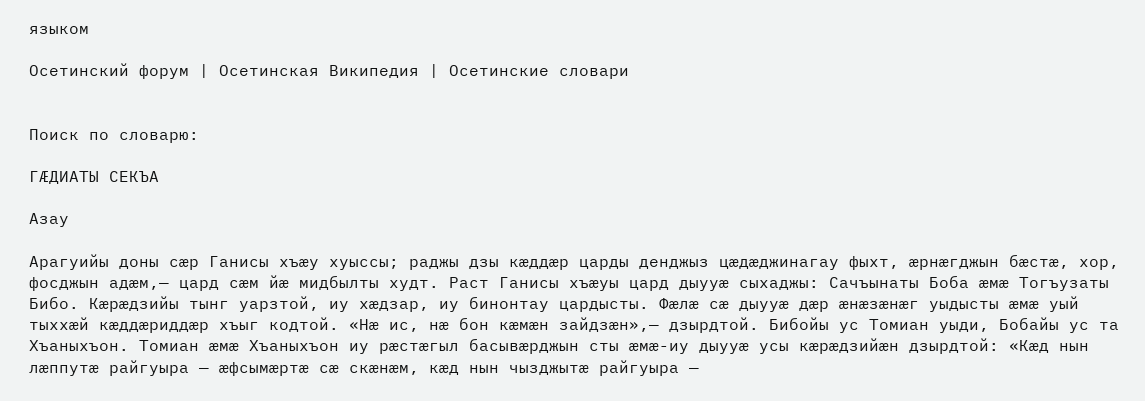языком

Осетинский форум | Осетинская Википедия | Осетинские словари


Поиск по словарю:

ГÆДИАТЫ СЕКЪА

Азау

Арагуийы доны сæр Ганисы хъæу хуыссы; раджы дзы кæддæр царды денджыз цæдæджинагау фыхт, æрнæгджын бæстæ, хор, фосджын адæм,— цард сæм йæ мидбылты худт. Раст Ганисы хъæуы цард дыууæ сыхаджы: Сачъынаты Боба æмæ Тогъузаты Бибо. Кæрæдзийы тынг уарзтой, иу хæдзар, иу бинонтау цардысты. Фæлæ сæ дыууæ дæр æнæзæнæг уыдысты æмæ уый тыххæй кæддæриддæр хъыг кодтой. «Нæ ис, нæ бон кæмæн зайдзæн»,— дзырдтой. Бибойы ус Томиан уыди, Бобайы ус та Хъаныхъон. Томиан æмæ Хъаныхъон иу рæстæгыл басывæрджын сты æмæ-иу дыууæ усы кæрæдзийæн дзырдтой: «Кæд нын лæппутæ райгуыра — æфсымæртæ сæ скæнæм, кæд нын чызджытæ райгуыра —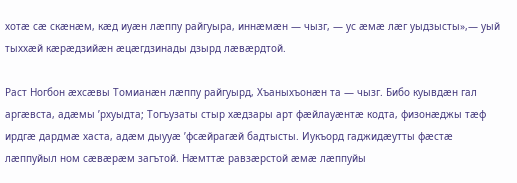хотæ сæ скæнæм, кæд иуæн лæппу райгуыра, иннæмæн — чызг, — ус æмæ лæг уыдзысты»,— уый тыххæй кæрæдзийæн æцæгдзинады дзырд лæвæрдтой.

Раст Ногбон æхсæвы Томианæн лæппу райгуырд, Хъаныхъонæн та — чызг. Бибо куывдæн гал аргæвста, адæмы ’рхуыдта; Тогъузаты стыр хæдзары арт фæйлауæнтæ кодта, физонæджы тæф ирдгæ дардмæ хаста, адæм дыууæ ’фсæйрагæй бадтысты. Иукъорд гаджидæутты фæстæ лæппуйыл ном сæвæрæм загътой. Нæмттæ равзæрстой æмæ лæппуйы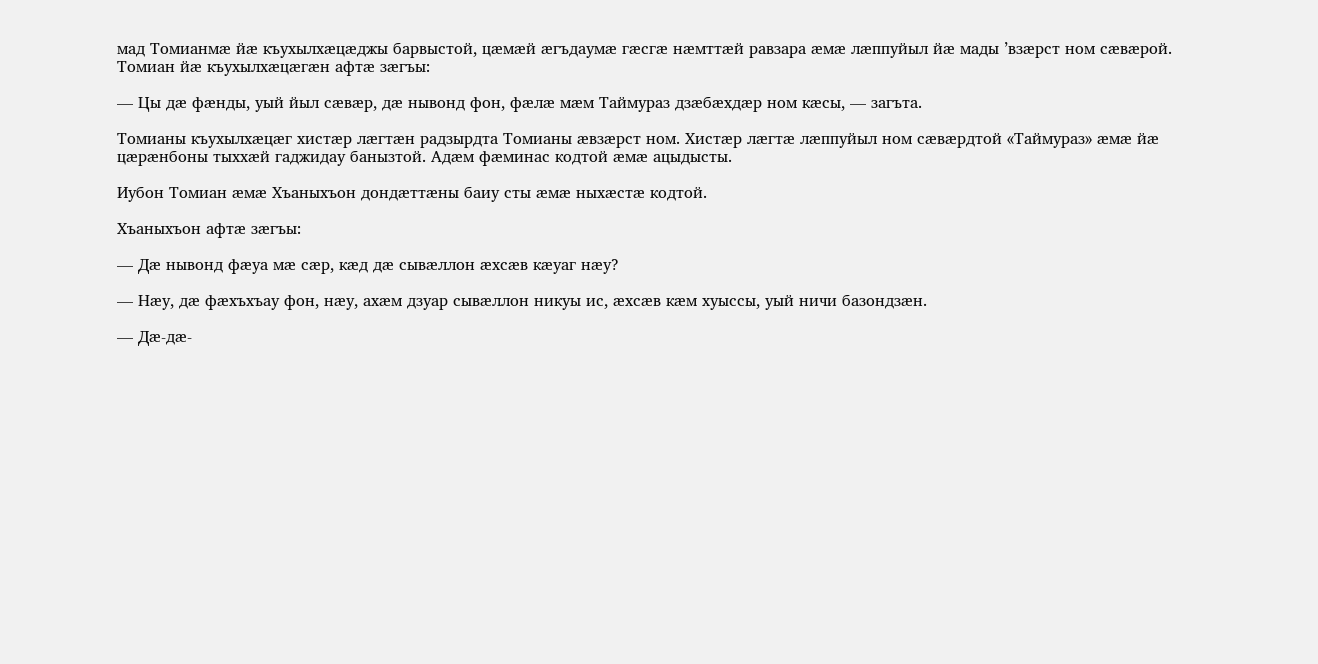мад Томианмæ йæ къухылхæцæджы барвыстой, цæмæй æгъдаумæ гæсгæ нæмттæй равзара æмæ лæппуйыл йæ мады ’взæрст ном сæвæрой. Томиан йæ къухылхæцæгæн афтæ зæгъы:

— Цы дæ фæнды, уый йыл сæвæр, дæ нывонд фон, фæлæ мæм Таймураз дзæбæхдæр ном кæсы, — загъта.

Томианы къухылхæцæг хистæр лæгтæн радзырдта Томианы æвзæрст ном. Хистæр лæгтæ лæппуйыл ном сæвæрдтой «Таймураз» æмæ йæ цæрæнбоны тыххæй гаджидау банызтой. Адæм фæминас кодтой æмæ ацыдысты.

Иубон Томиан æмæ Хъаныхъон дондæттæны баиу сты æмæ ныхæстæ кодтой.

Хъаныхъон афтæ зæгъы:

— Дæ нывонд фæуа мæ сæр, кæд дæ сывæллон æхсæв кæуаг нæу?

— Нæу, дæ фæхъхъау фон, нæу, ахæм дзуар сывæллон никуы ис, æхсæв кæм хуыссы, уый ничи базондзæн.

— Дæ-дæ-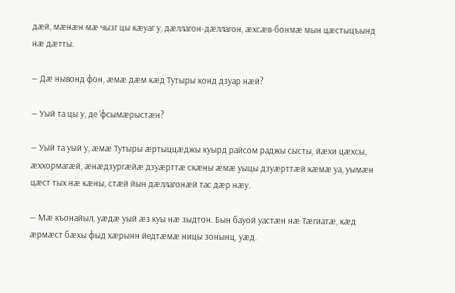дæй, мæнæн мæ чызг цы кæуаг у, дæллагон-дæллагон, æхсæв-бонмæ мын цæстыцъынд нæ дæтты.

— Дæ нывонд фон, æмæ дæм кæд Тутыры конд дзуар нæй?

— Уый та цы у, де ’фсымæрыстæн?

— Уый та уый у, æмæ Тутыры æртыццæджы куырд райсом раджы сысты, йæхи цæхсы, æххормагæй, æнæдзургæйæ дзуæрттæ скæны æмæ уыцы дзуæрттæй кæмæ уа, уымæн цæст тых нæ кæны, стæй йын дæллагонæй тас дæр нæу.

— Мæ къонайыл, уæдæ уый æз куы нæ зыдтон. Бын бауой уастæн нæ Тæгиатæ, кæд æрмæст бæхы фыд хæрынн йедтæмæ ницы зонынц, уæд.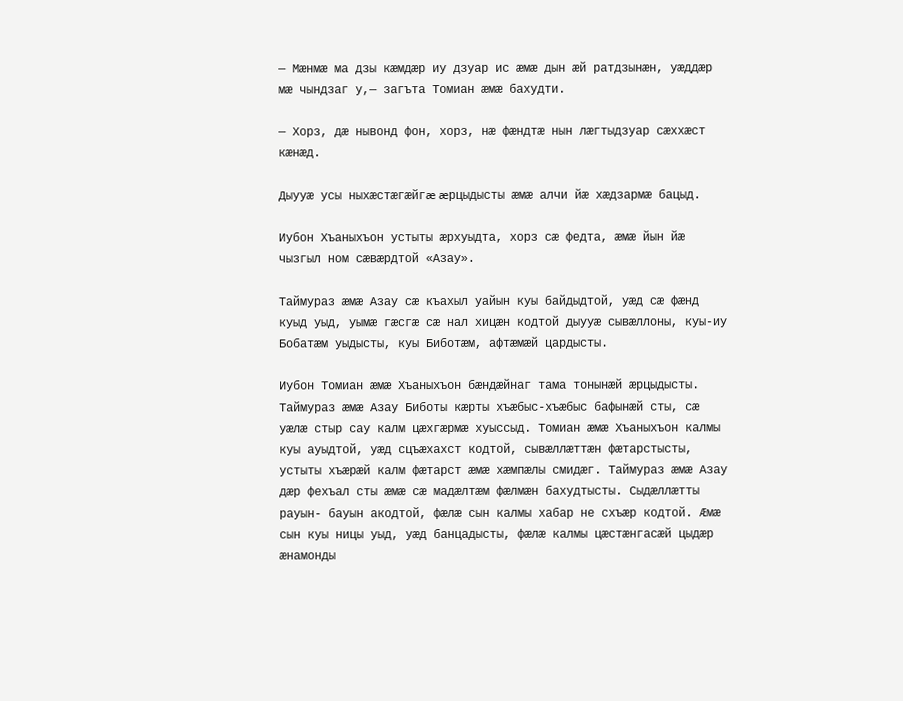— Мæнмæ ма дзы кæмдæр иу дзуар ис æмæ дын æй ратдзынæн, уæддæр мæ чындзаг у,— загъта Томиан æмæ бахудти.

— Хорз, дæ нывонд фон, хорз, нæ фæндтæ нын лæгтыдзуар сæххæст кæнæд.

Дыууæ усы ныхæстæгæйгæ æрцыдысты æмæ алчи йæ хæдзармæ бацыд.

Иубон Хъаныхъон устыты æрхуыдта, хорз сæ федта, æмæ йын йæ чызгыл ном сæвæрдтой «Азау».

Таймураз æмæ Азау сæ къахыл уайын куы байдыдтой, уæд сæ фæнд куыд уыд, уымæ гæсгæ сæ нал хицæн кодтой дыууæ сывæллоны, куы-иу Бобатæм уыдысты, куы Биботæм, афтæмæй цардысты.

Иубон Томиан æмæ Хъаныхъон бæндæйнаг тама тонынæй æрцыдысты. Таймураз æмæ Азау Биботы кæрты хъæбыс-хъæбыс бафынæй сты, сæ уæлæ стыр сау калм цæхгæрмæ хуыссыд. Томиан æмæ Хъаныхъон калмы куы ауыдтой, уæд сцъæхахст кодтой, сывæллæттæн фæтарстысты, устыты хъæрæй калм фæтарст æмæ хæмпæлы смидæг. Таймураз æмæ Азау дæр фехъал сты æмæ сæ мадæлтæм фæлмæн бахудтысты. Сыдæллæтты рауын- бауын акодтой, фæлæ сын калмы хабар не схъæр кодтой. Æмæ сын куы ницы уыд, уæд банцадысты, фæлæ калмы цæстæнгасæй цыдæр æнамонды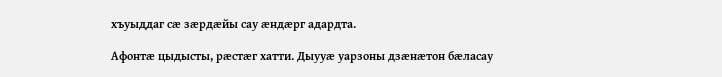хъуыддаг сæ зæрдæйы сау æндæрг адардта.

Афонтæ цыдысты, рæстæг хатти. Дыууæ уарзоны дзæнæтон бæласау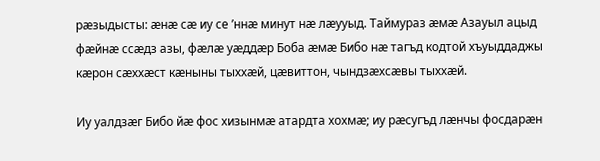рæзыдысты: æнæ сæ иу се ’ннæ минут нæ лæууыд. Таймураз æмæ Азауыл ацыд фæйнæ ссæдз азы, фæлæ уæддæр Боба æмæ Бибо нæ тагъд кодтой хъуыддаджы кæрон сæххæст кæныны тыххæй, цæвиттон, чындзæхсæвы тыххæй.

Иу уалдзæг Бибо йæ фос хизынмæ атардта хохмæ; иу рæсугъд лæнчы фосдарæн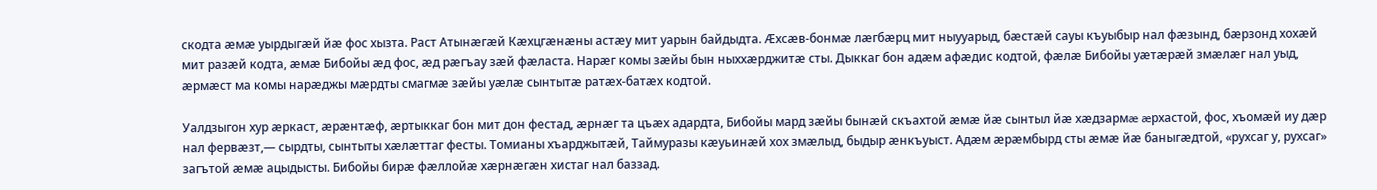скодта æмæ уырдыгæй йæ фос хызта. Раст Атынæгæй Кæхцгæнæны астæу мит уарын байдыдта. Æхсæв-бонмæ лæгбæрц мит ныууарыд, бæстæй сауы къуыбыр нал фæзынд, бæрзонд хохæй мит разæй кодта, æмæ Бибойы æд фос, æд рæгъау зæй фæласта. Нарæг комы зæйы бын ныххæрджитæ сты. Дыккаг бон адæм афæдис кодтой, фæлæ Бибойы уæтæрæй змæлæг нал уыд, æрмæст ма комы нарæджы мæрдты смагмæ зæйы уæлæ сынтытæ ратæх-батæх кодтой.

Уалдзыгон хур æркаст, æрæнтæф, æртыккаг бон мит дон фестад, æрнæг та цъæх адардта, Бибойы мард зæйы бынæй скъахтой æмæ йæ сынтыл йæ хæдзармæ æрхастой, фос, хъомæй иу дæр нал фервæзт,— сырдты, сынтыты хæлæттаг фесты. Томианы хъарджытæй, Таймуразы кæуьинæй хох змæлыд, быдыр æнкъуыст. Адæм æрæмбырд сты æмæ йæ баныгæдтой, «рухсаг у, рухсаг» загътой æмæ ацыдысты. Бибойы бирæ фæллойæ хæрнæгæн хистаг нал баззад.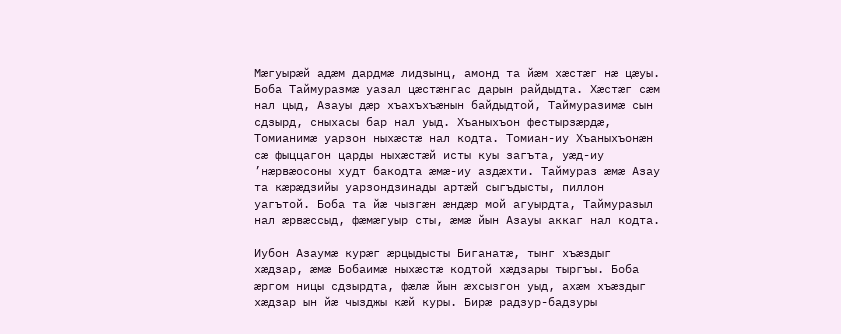Мæгуырæй адæм дардмæ лидзынц, амонд та йæм хæстæг нæ цæуы. Боба Таймуразмæ уазал цæстæнгас дарын райдыдта. Хæстæг сæм нал цыд, Азауы дæр хъахъхъæнын байдыдтой, Таймуразимæ сын сдзырд, сныхасы бар нал уыд. Хъаныхъон фестырзæрдæ, Томианимæ уарзон ныхæстæ нал кодта. Томиан-иу Хъаныхъонæн сæ фыццагон царды ныхæстæй исты куы загъта, уæд-иу ’нæрвæосоны худт бакодта æмæ-иу аздæхти. Таймураз æмæ Азау та кæрæдзийы уарзондзинады артæй сыгъдысты, пиллон уагътой. Боба та йæ чызгæн æндæр мой агуырдта, Таймуразыл нал æрвæссыд, фæмæгуыр сты, æмæ йын Азауы аккаг нал кодта.

Иубон Азаумæ курæг æрцыдысты Биганатæ, тынг хъæздыг хæдзар, æмæ Бобаимæ ныхæстæ кодтой хæдзары тыргъы. Боба æргом ницы сдзырдта, фæлæ йын æхсызгон уыд, ахæм хъæздыг хæдзар ын йæ чызджы кæй куры. Бирæ радзур-бадзуры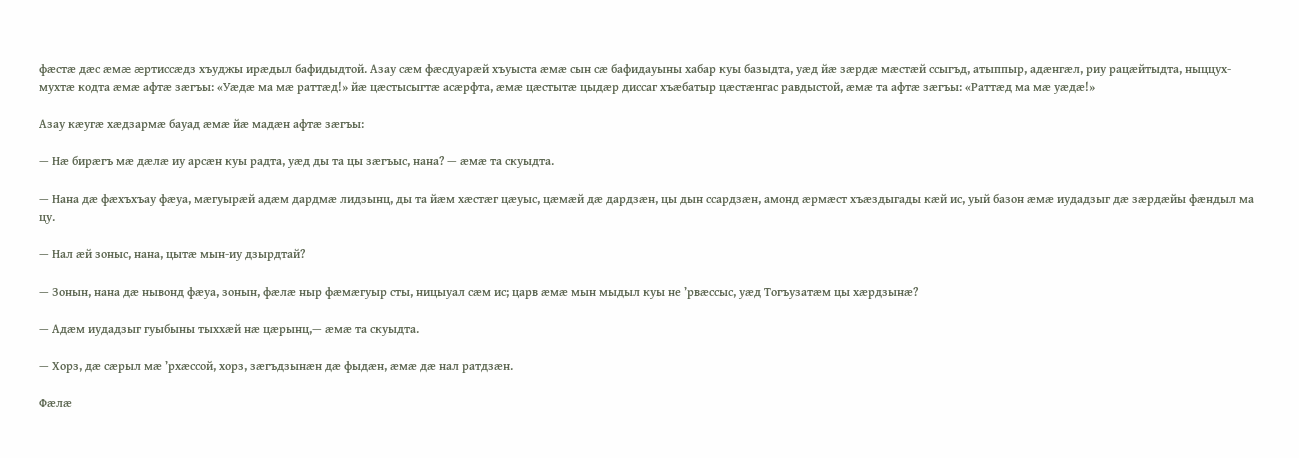фæстæ дæс æмæ æртиссæдз хъуджы ирæдыл бафидыдтой. Азау сæм фæсдуарæй хъуыста æмæ сын сæ бафидауыны хабар куы базыдта, уæд йæ зæрдæ мæстæй ссыгъд, атыппыр, адæнгæл, риу рацæйтыдта, ныццух-мухтæ кодта æмæ афтæ зæгъы: «Уæдæ ма мæ раттæд!» йæ цæстысыгтæ асæрфта, æмæ цæстытæ цыдæр диссаг хъæбатыр цæстæнгас равдыстой, æмæ та афтæ зæгъы: «Раттæд ма мæ уæдæ!»

Азау кæугæ хæдзармæ бауад æмæ йæ мадæн афтæ зæгъы:

— Нæ бирæгъ мæ дæлæ иу арсæн куы радта, уæд ды та цы зæгъыс, нана? — æмæ та скуыдта.

— Нана дæ фæхъхъау фæуа, мæгуырæй адæм дардмæ лидзынц, ды та йæм хæстæг цæуыс, цæмæй дæ дардзæн, цы дын ссардзæн, амонд æрмæст хъæздыгады кæй ис, уый базон æмæ иудадзыг дæ зæрдæйы фæндыл ма цу.

— Нал æй зоныс, нана, цытæ мын-иу дзырдтай?

— Зонын, нана дæ нывонд фæуа, зонын, фæлæ ныр фæмæгуыр сты, ницыуал сæм ис; царв æмæ мын мыдыл куы не ’рвæссыс, уæд Тогъузатæм цы хæрдзынæ?

— Адæм иудадзыг гуыбыны тыххæй нæ цæрынц,— æмæ та скуыдта.

— Хорз, дæ сæрыл мæ ’рхæссой, хорз, зæгъдзынæн дæ фыдæн, æмæ дæ нал ратдзæн.

Фæлæ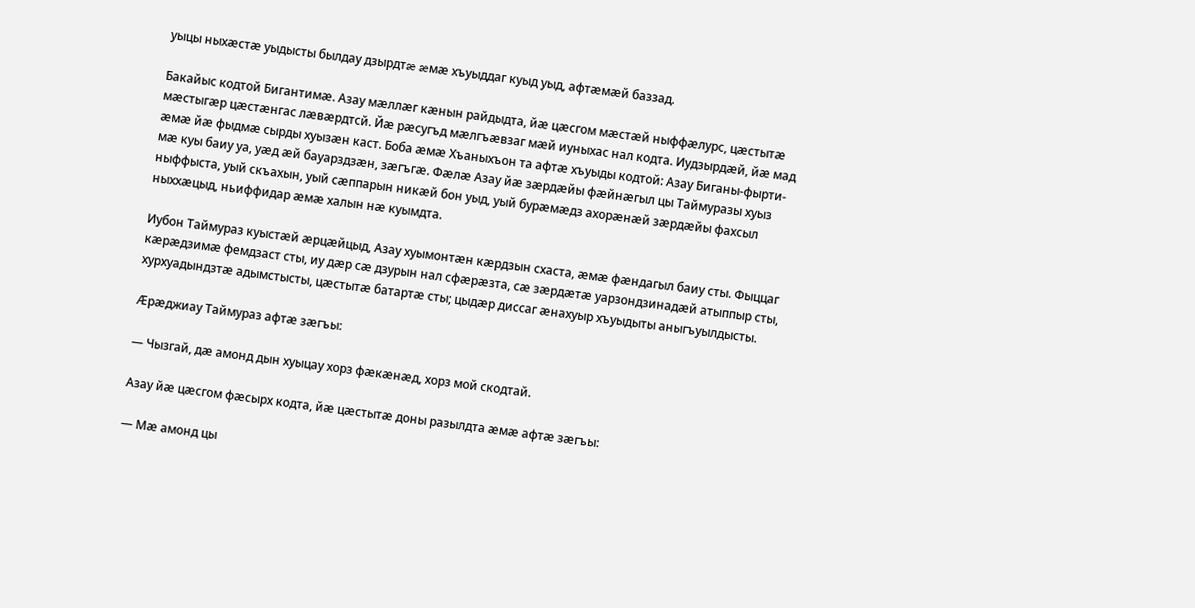уыцы ныхæстæ уыдысты былдау дзырдтæ æмæ хъуыддаг куыд уыд, афтæмæй баззад.

Бакайыс кодтой Бигантимæ. Азау мæллæг кæнын райдыдта, йæ цæсгом мæстæй ныффæлурс, цæстытæ мæстыгæр цæстæнгас лæвæрдтсй. Йæ рæсугъд мæлгъæвзаг мæй иуныхас нал кодта. Иудзырдæй, йæ мад æмæ йæ фыдмæ сырды хуызæн каст. Боба æмæ Хъаныхъон та афтæ хъуыды кодтой: Азау Биганы-фырти-мæ куы баиу уа, уæд æй бауарздзæн, зæгъгæ. Фæлæ Азау йæ зæрдæйы фæйнæгыл цы Таймуразы хуыз ныффыста, уый скъахын, уый сæппарын никæй бон уыд, уый бурæмæдз ахорæнæй зæрдæйы фахсыл ныххæцыд, ньиффидар æмæ халын нæ куымдта.

Иубон Таймураз куыстæй æрцæйцыд, Азау хуымонтæн кæрдзын схаста, æмæ фæндагыл баиу сты. Фыццаг кæрæдзимæ фемдзаст сты, иу дæр сæ дзурын нал сфæрæзта, сæ зæрдæтæ уарзондзинадæй атыппыр сты, хурхуадындзтæ адымстысты, цæстытæ батартæ сты; цыдæр диссаг æнахуыр хъуыдыты аныгъуылдысты.

Æрæджиау Таймураз афтæ зæгъы:

— Чызгай, дæ амонд дын хуыцау хорз фæкæнæд, хорз мой скодтай.

Азау йæ цæсгом фæсырх кодта, йæ цæстытæ доны разылдта æмæ афтæ зæгъы:

— Мæ амонд цы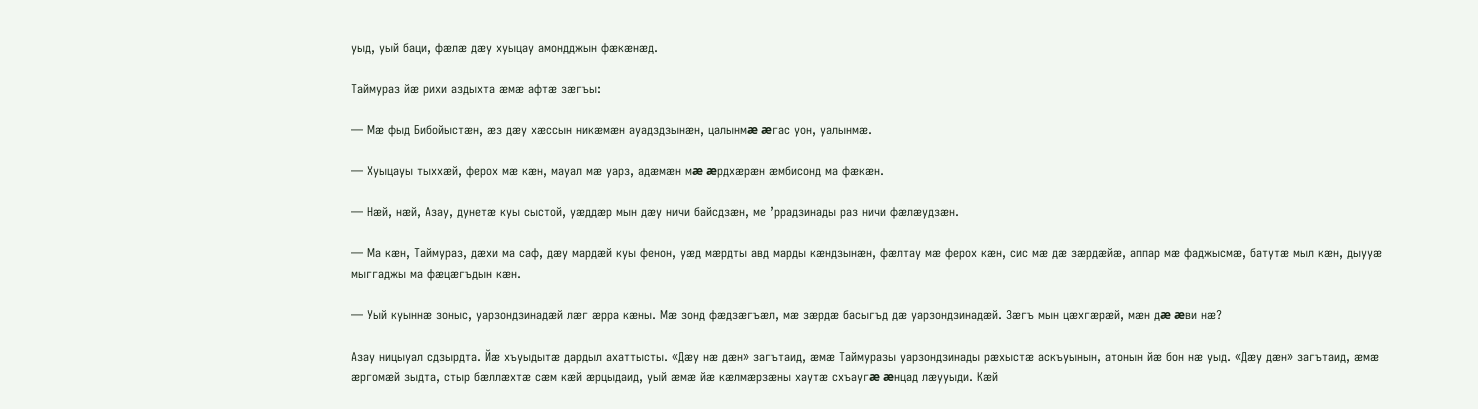уыд, уый баци, фæлæ дæу хуыцау амондджын фæкæнæд.

Таймураз йæ рихи аздыхта æмæ афтæ зæгъы:

— Мæ фыд Бибойыстæн, æз дæу хæссын никæмæн ауадздзынæн, цалынмæ æгас уон, уалынмæ.

— Хуыцауы тыххæй, ферох мæ кæн, мауал мæ уарз, адæмæн мæ æрдхæрæн æмбисонд ма фæкæн.

— Нæй, нæй, Азау, дунетæ куы сыстой, уæддæр мын дæу ничи байсдзæн, ме ’ррадзинады раз ничи фæлæудзæн.

— Ма кæн, Таймураз, дæхи ма саф, дæу мардæй куы фенон, уæд мæрдты авд марды кæндзынæн, фæлтау мæ ферох кæн, сис мæ дæ зæрдæйæ, аппар мæ фаджысмæ, батутæ мыл кæн, дыууæ мыггаджы ма фæцæгъдын кæн.

— Уый куыннæ зоныс, уарзондзинадæй лæг æрра кæны. Мæ зонд фæдзæгъæл, мæ зæрдæ басыгъд дæ уарзондзинадæй. Зæгъ мын цæхгæрæй, мæн дæ æви нæ?

Азау ницыуал сдзырдта. Йæ хъуыдытæ дардыл ахаттысты. «Дæу нæ дæн» загътаид, æмæ Таймуразы уарзондзинады рæхыстæ аскъуынын, атонын йæ бон нæ уыд. «Дæу дæн» загътаид, æмæ æргомæй зыдта, стыр бæллæхтæ сæм кæй æрцыдаид, уый æмæ йæ кæлмæрзæны хаутæ схъаугæ æнцад лæууыди. Кæй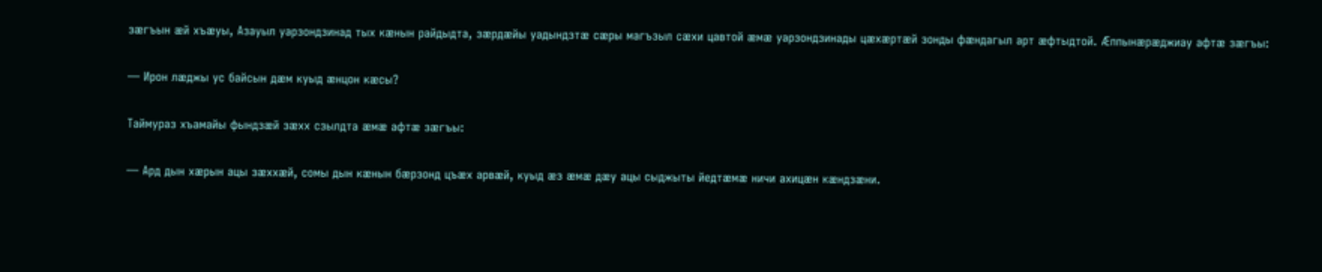зæгъын æй хъæуы, Азауыл уарзондзинад тых кæнын райдыдта, зæрдæйы уадындзтæ сæры магъзыл сæхи цавтой æмæ уарзондзинады цæхæртæй зонды фæндагыл арт æфтыдтой. Æппынæрæджиау афтæ зæгъы:

— Ирон лæджы ус байсын дæм куыд æнцон кæсы?

Таймураз хъамайы фындзæй зæхх сзылдта æмæ афтæ зæгъы:

— Ард дын хæрын ацы зæххæй, сомы дын кæнын бæрзонд цъæх арвæй, куыд æз æмæ дæу ацы сыджыты йедтæмæ ничи ахицæн кæндзæни.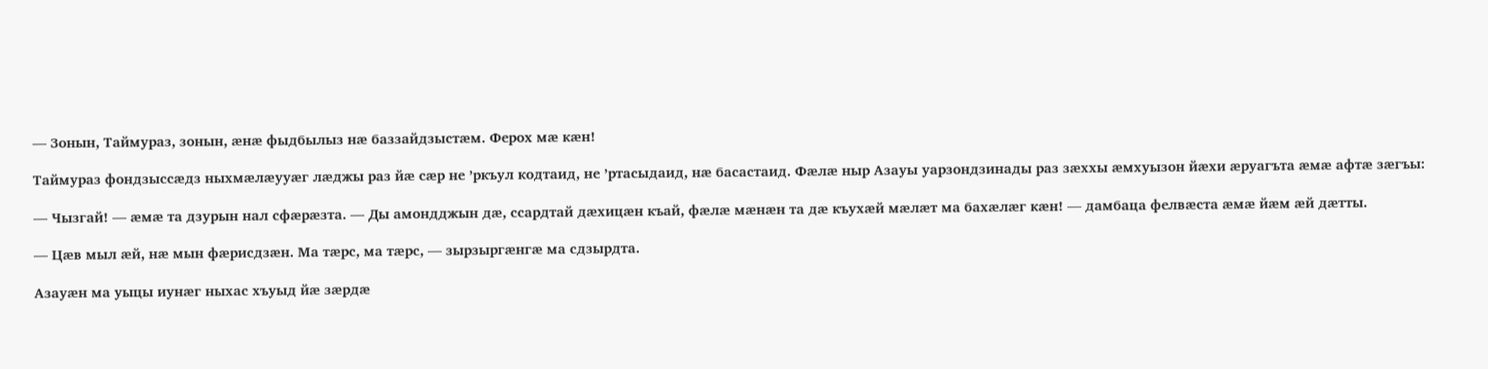— Зонын, Таймураз, зонын, æнæ фыдбылыз нæ баззайдзыстæм. Ферох мæ кæн!

Таймураз фондзыссæдз ныхмæлæууæг лæджы раз йæ сæр не ’ркъул кодтаид, не ’ртасыдаид, нæ басастаид. Фæлæ ныр Азауы уарзондзинады раз зæххы æмхуызон йæхи æруагъта æмæ афтæ зæгъы:

— Чызгай! — æмæ та дзурын нал сфæрæзта. — Ды амондджын дæ, ссардтай дæхицæн къай, фæлæ мæнæн та дæ къухæй мæлæт ма бахæлæг кæн! — дамбаца фелвæста æмæ йæм æй дæтты.

— Цæв мыл æй, нæ мын фæрисдзæн. Ма тæрс, ма тæрс, — зырзыргæнгæ ма сдзырдта.

Азауæн ма уыцы иунæг ныхас хъуыд йæ зæрдæ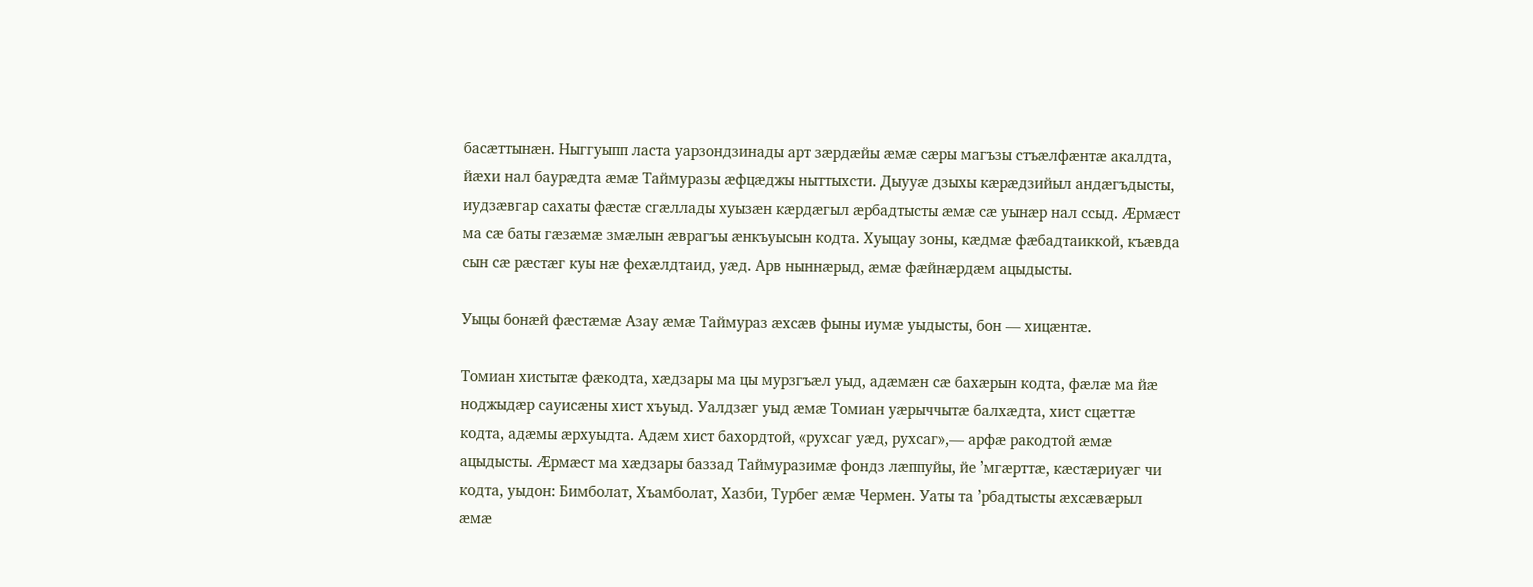басæттынæн. Ныггуыпп ласта уарзондзинады арт зæрдæйы æмæ сæры магъзы стъæлфæнтæ акалдта, йæхи нал баурæдта æмæ Таймуразы æфцæджы ныттыхсти. Дыууæ дзыхы кæрæдзийыл андæгъдысты, иудзæвгар сахаты фæстæ сгæллады хуызæн кæрдæгыл æрбадтысты æмæ сæ уынæр нал ссыд. Æрмæст ма сæ баты гæзæмæ змæлын æврагъы æнкъуысын кодта. Хуыцау зоны, кæдмæ фæбадтаиккой, къæвда сын сæ рæстæг куы нæ фехæлдтаид, уæд. Арв ныннæрыд, æмæ фæйнæрдæм ацыдысты.

Уыцы бонæй фæстæмæ Азау æмæ Таймураз æхсæв фыны иумæ уыдысты, бон — хицæнтæ.

Томиан хистытæ фæкодта, хæдзары ма цы мурзгъæл уыд, адæмæн сæ бахæрын кодта, фæлæ ма йæ ноджыдæр сауисæны хист хъуыд. Уалдзæг уыд æмæ Томиан уæрыччытæ балхæдта, хист сцæттæ кодта, адæмы æрхуыдта. Адæм хист бахордтой, «рухсаг уæд, рухсаг»,— арфæ ракодтой æмæ ацыдысты. Æрмæст ма хæдзары баззад Таймуразимæ фондз лæппуйы, йе ’мгæрттæ, кæстæриуæг чи кодта, уыдон: Бимболат, Хъамболат, Хазби, Турбег æмæ Чермен. Уаты та ’рбадтысты æхсæвæрыл æмæ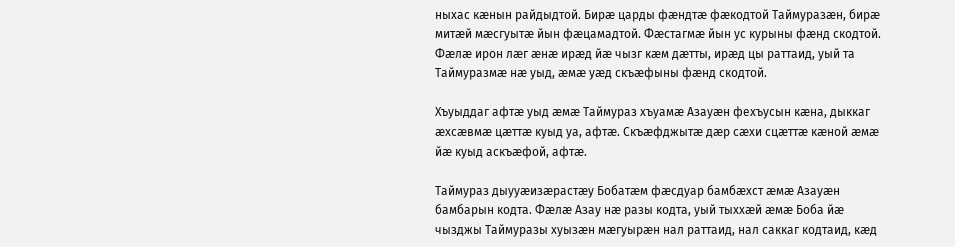ныхас кæнын райдыдтой. Бирæ царды фæндтæ фæкодтой Таймуразæн, бирæ митæй мæсгуытæ йын фæцамадтой. Фæстагмæ йын ус курыны фæнд скодтой. Фæлæ ирон лæг æнæ ирæд йæ чызг кæм дæтты, ирæд цы раттаид, уый та Таймуразмæ нæ уыд, æмæ уæд скъæфыны фæнд скодтой.

Хъуыддаг афтæ уыд æмæ Таймураз хъуамæ Азауæн фехъусын кæна, дыккаг æхсæвмæ цæттæ куыд уа, афтæ. Скъæфджытæ дæр сæхи сцæттæ кæной æмæ йæ куыд аскъæфой, афтæ.

Таймураз дыууæизæрастæу Бобатæм фæсдуар бамбæхст æмæ Азауæн бамбарын кодта. Фæлæ Азау нæ разы кодта, уый тыххæй æмæ Боба йæ чызджы Таймуразы хуызæн мæгуырæн нал раттаид, нал саккаг кодтаид, кæд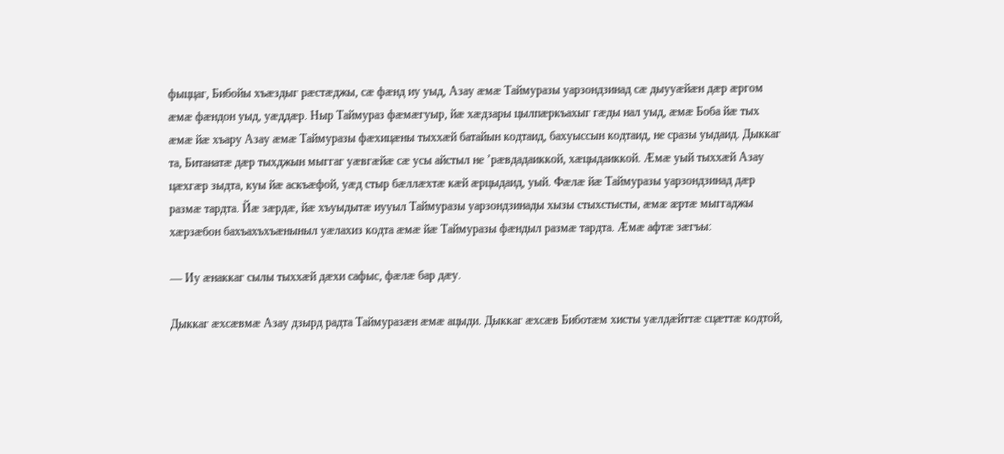фыццаг, Бибойы хъæздыг рæстæджы, сæ фæнд иу уыд, Азау æмæ Таймуразы уарзондзинад сæ дыууæйæн дæр æргом æмæ фæндон уыд, уæддæр. Ныр Таймураз фæмæгуыр, йæ хæдзары цылпæркъахыг гæды нал уыд, æмæ Боба йæ тых æмæ йæ хъару Азау æмæ Таймуразы фæхицæны тыххæй батайын кодтаид, бахуыссын кодтаид, не сразы уыдаид. Дыккаг та, Битанатæ дæр тыхджын мыггаг уæвгæйæ сæ усы айстыл не ’рæвдадаиккой, хæцыдаиккой. Æмæ уый тыххæй Азау цæхгæр зыдта, куы йæ аскъæфой, уæд стыр бæллæхтæ кæй æрцыдаид, уый. Фæлæ йæ Таймуразы уарзондзинад дæр размæ тардта. Йæ зæрдæ, йæ хъуыдытæ иууыл Таймуразы уарзондзинады хызы стыхстысты, æмæ æртæ мыггаджы хæрзæбон бахъахъхъæныныл уæлахиз кодта æмæ йæ Таймуразы фæндыл размæ тардта. Æмæ афтæ зæгъы:

— Иу æнаккаг сылы тыххæй дæхи сафыс, фæлæ бар дæу.

Дыккаг æхсæвмæ Азау дзырд радта Таймуразæн æмæ ацыди. Дыккаг æхсæв Биботæм хисты уæлдæйттæ сцæттæ кодтой,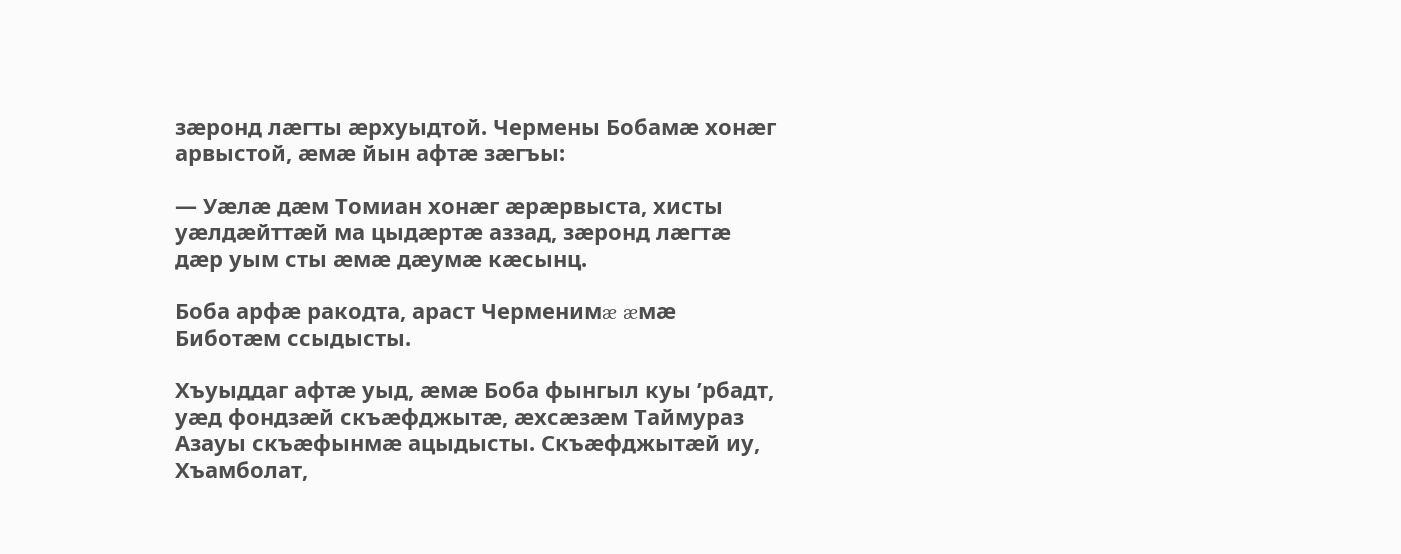зæронд лæгты æрхуыдтой. Чермены Бобамæ хонæг арвыстой, æмæ йын афтæ зæгъы:

— Уæлæ дæм Томиан хонæг æрæрвыста, хисты уæлдæйттæй ма цыдæртæ аззад, зæронд лæгтæ дæр уым сты æмæ дæумæ кæсынц.

Боба арфæ ракодта, араст Черменимæ æмæ Биботæм ссыдысты.

Хъуыддаг афтæ уыд, æмæ Боба фынгыл куы ’рбадт, уæд фондзæй скъæфджытæ, æхсæзæм Таймураз Азауы скъæфынмæ ацыдысты. Скъæфджытæй иу, Хъамболат,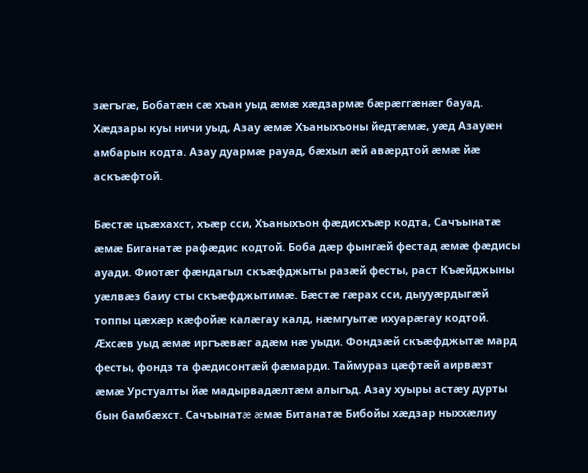зæгъгæ, Бобатæн сæ хъан уыд æмæ хæдзармæ бæрæггæнæг бауад. Хæдзары куы ничи уыд, Азау æмæ Хъаныхъоны йедтæмæ, уæд Азауæн амбарын кодта. Азау дуармæ рауад, бæхыл æй авæрдтой æмæ йæ аскъæфтой.

Бæстæ цъæхахст, хъæр сси, Хъаныхъон фæдисхъæр кодта, Сачъынатæ æмæ Биганатæ рафæдис кодтой. Боба дæр фынгæй фестад æмæ фæдисы ауади. Фиотæг фæндагыл скъæфджыты разæй фесты, раст Къæйджыны уæлвæз баиу сты скъæфджытимæ. Бæстæ гæрах сси, дыууæрдыгæй топпы цæхæр кæфойæ калæгау калд, нæмгуытæ ихуарæгау кодтой. Æхсæв уыд æмæ иргъæвæг адæм нæ уыди. Фондзæй скъæфджытæ мард фесты, фондз та фæдисонтæй фæмарди. Таймураз цæфтæй аирвæзт æмæ Урстуалты йæ мадырвадæлтæм алыгъд. Азау хуыры астæу дурты бын бамбæхст. Сачъынатæ æмæ Битанатæ Бибойы хæдзар ныххæлиу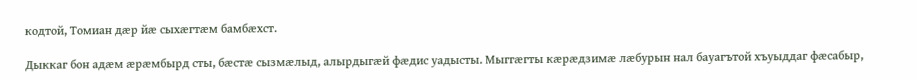кодтой, Томиан дæр йæ сыхæгтæм бамбæхст.

Дыккаг бон адæм æрæмбырд сты, бæстæ сызмæлыд, алырдыгæй фæдис уадысты. Мыггæгты кæрæдзимæ лæбурын нал бауагътой хъуыддаг фæсабыр,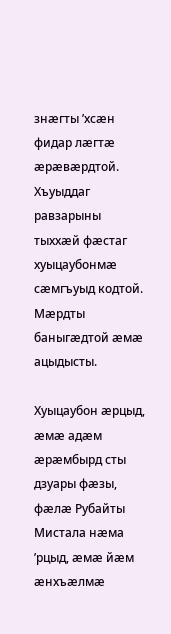знæгты ’хсæн фидар лæгтæ æрæвæрдтой. Хъуыддаг равзарыны тыххæй фæстаг хуыцаубонмæ сæмгъуыд кодтой. Мæрдты баныгæдтой æмæ ацыдысты.

Хуыцаубон æрцыд, æмæ адæм æрæмбырд сты дзуары фæзы, фæлæ Рубайты Мистала нæма ’рцыд, æмæ йæм æнхъæлмæ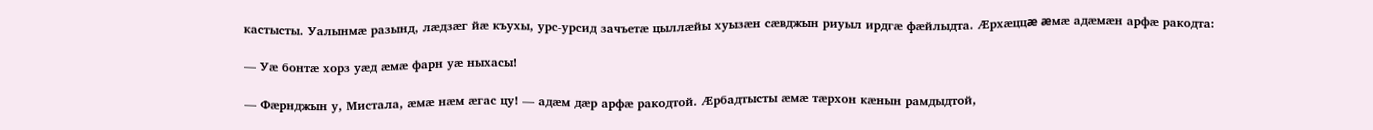кастысты. Уалынмæ разынд, лæдзæг йæ къухы, урс-урсид зачъетæ цыллæйы хуызæн сæвджын риуыл ирдгæ фæйлыдта. Æрхæццæ æмæ адæмæн арфæ ракодта:

— Уæ бонтæ хорз уæд æмæ фарн уæ ныхасы!

— Фæрнджын у, Мистала, æмæ нæм æгас цу! — адæм дæр арфæ ракодтой. Æрбадтысты æмæ тæрхон кæнын рамдыдтой,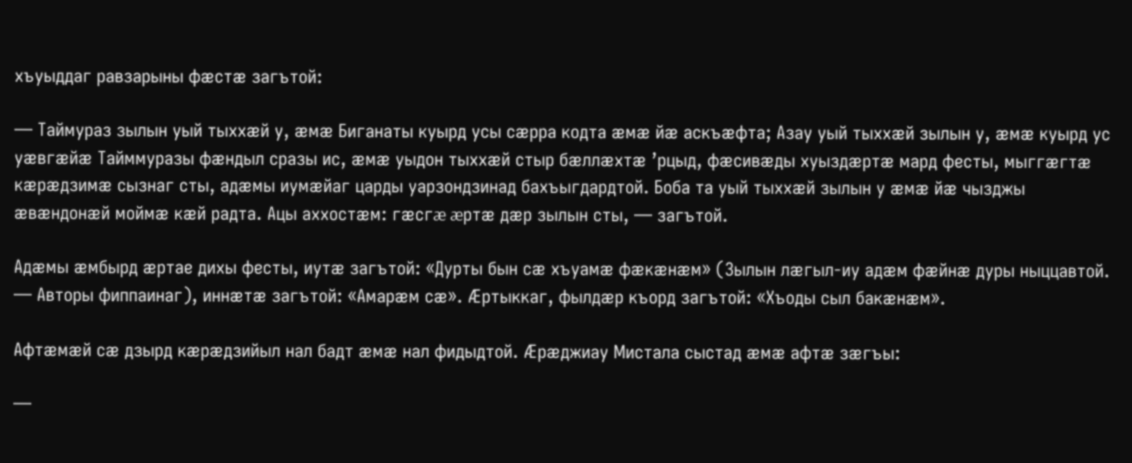хъуыддаг равзарыны фæстæ загътой:

— Таймураз зылын уый тыххæй у, æмæ Биганаты куырд усы сæрра кодта æмæ йæ аскъæфта; Азау уый тыххæй зылын у, æмæ куырд ус уæвгæйæ Тайммуразы фæндыл сразы ис, æмæ уыдон тыххæй стыр бæллæхтæ ’рцыд, фæсивæды хуыздæртæ мард фесты, мыггæгтæ кæрæдзимæ сызнаг сты, адæмы иумæйаг царды уарзондзинад бахъыгдардтой. Боба та уый тыххæй зылын у æмæ йæ чызджы æвæндонæй моймæ кæй радта. Ацы аххостæм: гæсгæ æртæ дæр зылын сты, — загътой.

Адæмы æмбырд æртае дихы фесты, иутæ загътой: «Дурты бын сæ хъуамæ фæкæнæм» (Зылын лæгыл-иу адæм фæйнæ дуры ныццавтой. — Авторы фиппаинаг), иннæтæ загътой: «Амарæм сæ». Æртыккаг, фылдæр къорд загътой: «Хъоды сыл бакæнæм».

Афтæмæй сæ дзырд кæрæдзийыл нал бадт æмæ нал фидыдтой. Æрæджиау Мистала сыстад æмæ афтæ зæгъы:

—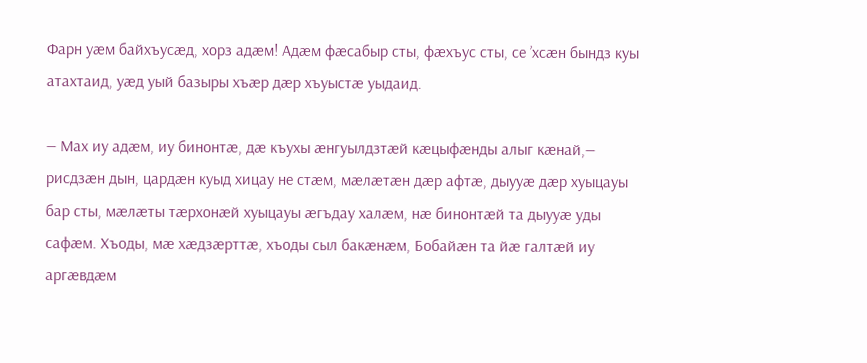Фарн уæм байхъусæд, хорз адæм! Адæм фæсабыр сты, фæхъус сты, се ’хсæн бындз куы атахтаид, уæд уый базыры хъæр дæр хъуыстæ уыдаид.

— Мах иу адæм, иу бинонтæ, дæ къухы æнгуылдзтæй кæцыфæнды алыг кæнай,— рисдзæн дын, цардæн куыд хицау не стæм, мæлæтæн дæр афтæ, дыууæ дæр хуыцауы бар сты, мæлæты тæрхонæй хуыцауы æгъдау халæм, нæ бинонтæй та дыууæ уды сафæм. Хъоды, мæ хæдзæрттæ, хъоды сыл бакæнæм, Бобайæн та йæ галтæй иу аргæвдæм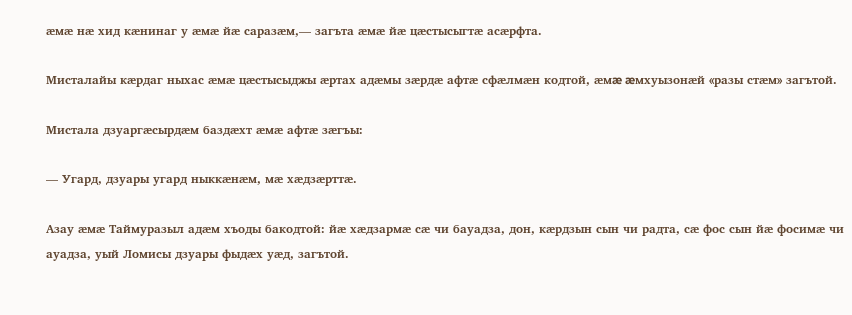æмæ нæ хид кæнинаг у æмæ йæ саразæм,— загъта æмæ йæ цæстысыгтæ асæрфта.

Мисталайы кæрдаг ныхас æмæ цæстысыджы æртах адæмы зæрдæ афтæ сфæлмæн кодтой, æмæ æмхуызонæй «разы стæм» загътой.

Мистала дзуаргæсырдæм баздæхт æмæ афтæ зæгъы:

— Угард, дзуары угард ныккæнæм, мæ хæдзæрттæ.

Азау æмæ Таймуразыл адæм хъоды бакодтой: йæ хæдзармæ сæ чи бауадза, дон, кæрдзын сын чи радта, сæ фос сын йæ фосимæ чи ауадза, уый Ломисы дзуары фыдæх уæд, загътой.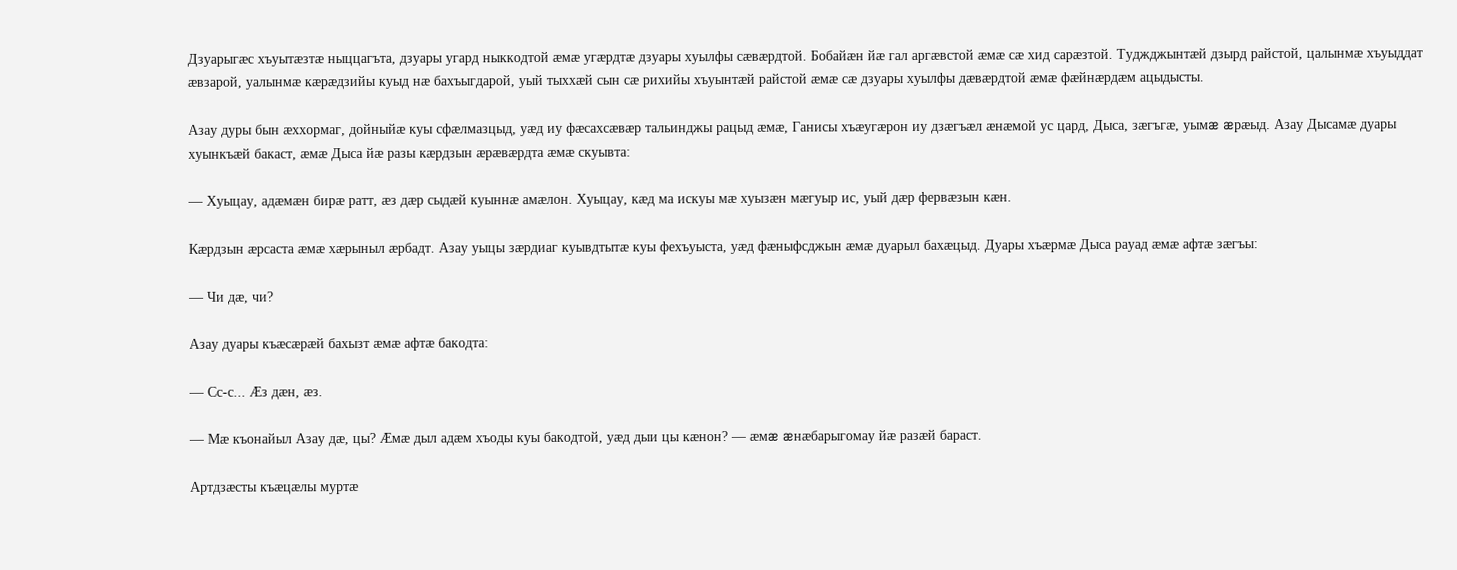Дзуарыгæс хъуытæзтæ ныццагъта, дзуары угард ныккодтой æмæ угæрдтæ дзуары хуылфы сæвæрдтой. Бобайæн йæ гал аргæвстой æмæ сæ хид сарæзтой. Туджджынтæй дзырд райстой, цалынмæ хъуыддат æвзарой, уалынмæ кæрæдзийы куыд нæ бахъыгдарой, уый тыххæй сын сæ рихийы хъуынтæй райстой æмæ сæ дзуары хуылфы дæвæрдтой æмæ фæйнæрдæм ацыдысты.

Азау дуры бын æххормаг, дойныйæ куы сфæлмазцыд, уæд иу фæсахсæвæр тальинджы рацыд æмæ, Ганисы хъæугæрон иу дзæгъæл æнæмой ус цард, Дыса, зæгъгæ, уымæ æрæыд. Азау Дысамæ дуары хуынкъæй бакаст, æмæ Дыса йæ разы кæрдзын æрæвæрдта æмæ скуывта:

— Хуыцау, адæмæн бирæ ратт, æз дæр сыдæй куыннæ амæлон. Хуыцау, кæд ма искуы мæ хуызæн мæгуыр ис, уый дæр фервæзын кæн.

Кæрдзын æрсаста æмæ хæрыныл æрбадт. Азау уыцы зæрдиаг куывдтытæ куы фехъуыста, уæд фæныфсджын æмæ дуарыл бахæцыд. Дуары хъæрмæ Дыса рауад æмæ афтæ зæгъы:

— Чи дæ, чи?

Азау дуары къæсæрæй бахызт æмæ афтæ бакодта:

— Сс-с... Æз дæн, æз.

— Мæ къонайыл Азау дæ, цы? Æмæ дыл адæм хъоды куы бакодтой, уæд дыи цы кæнон? — æмæ æнæбарыгомау йæ разæй бараст.

Артдзæсты къæцæлы муртæ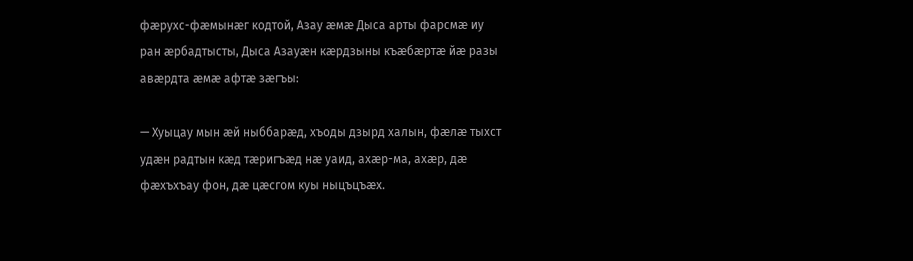фæрухс-фæмынæг кодтой, Азау æмæ Дыса арты фарсмæ иу ран æрбадтысты, Дыса Азауæн кæрдзыны къæбæртæ йæ разы авæрдта æмæ афтæ зæгъы:

— Хуыцау мын æй ныббарæд, хъоды дзырд халын, фæлæ тыхст удæн радтын кæд тæригъæд нæ уаид, ахæр-ма, ахæр, дæ фæхъхъау фон, дæ цæсгом куы ныцъцъæх.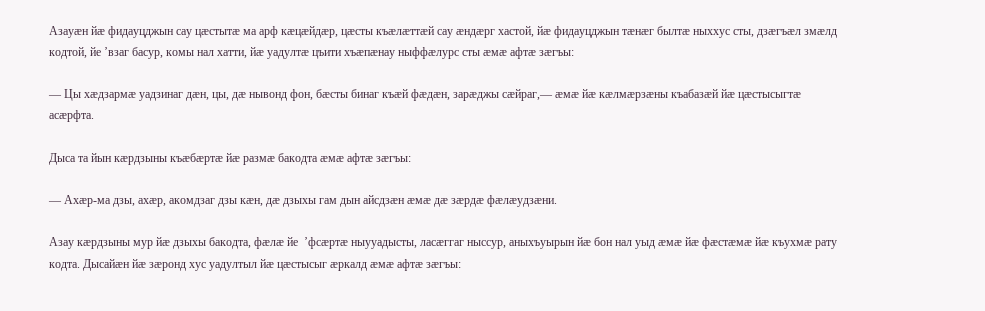Азауæн йæ фидауцджын сау цæстытæ ма арф кæцæйдæр, цæсты къæлæттæй сау æндæрг хастой, йæ фидауцджын тæнæг былтæ ныххус сты, дзæгъæл змæлд кодтой, йе ’взаг басур, комы нал хатти, йæ уадултæ цъити хъæпæнау ныффæлурс сты æмæ афтæ зæгъы:

— Цы хæдзармæ уадзинаг дæн, цы, дæ нывонд фон, бæсты бинаг къæй фæдæн, зарæджы сæйраг,— æмæ йæ кæлмæрзæны къабазæй йæ цæстысыгтæ асæрфта.

Дыса та йын кæрдзыны къæбæртæ йæ размæ бакодта æмæ афтæ зæгъы:

— Ахæр-ма дзы, ахæр, акомдзаг дзы кæн, дæ дзыхы гам дын айсдзæн æмæ дæ зæрдæ фæлæудзæни.

Азау кæрдзыны мур йæ дзыхы бакодта, фæлæ йе  ’фсæртæ ныууадысты, ласæггаг ныссур, аныхъуырын йæ бон нал уыд æмæ йæ фæстæмæ йæ къухмæ рату кодта. Дысайæн йæ зæронд хус уадултыл йæ цæстысыг æркалд æмæ афтæ зæгъы: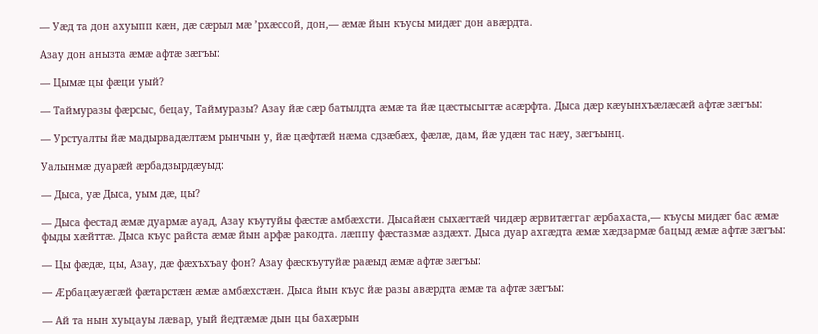— Уæд та дон ахуыпп кæн, дæ сæрыл мæ ’рхæссой, дон,— æмæ йын къусы мидæг дон авæрдта.

Азау дон анызта æмæ афтæ зæгъы:

— Цымæ цы фæци уый?

— Таймуразы фæрсыс, бецау, Таймуразы? Азау йæ сæр батылдта æмæ та йæ цæстысыгтæ асæрфта. Дыса дæр кæуынхъæлæсæй афтæ зæгъы:

— Урстуалты йæ мадырвадæлтæм рынчын у, йæ цæфтæй нæма сдзæбæх, фæлæ, дам, йæ удæн тас нæу, зæгъынц.

Уалынмæ дуарæй æрбадзырдæуыд:

— Дыса, уæ Дыса, уым дæ, цы?

— Дыса фестад æмæ дуармæ ауад, Азау къутуйы фæстæ амбæхсти. Дысайæн сыхæгтæй чидæр æрвитæггаг æрбахаста,— къусы мидæг бас æмæ фыды хæйттæ. Дыса къус райста æмæ йын арфæ ракодта. лæппу фæстазмæ аздæхт. Дыса дуар ахгæдта æмæ хæдзармæ бацыд æмæ афтæ зæгъы:

— Цы фæдæ, цы, Азау, дæ фæхъхъау фон? Азау фæскъутуйæ раæыд æмæ афтæ зæгъы:

— Æрбацæуæгæй фæтарстæн æмæ амбæхстæн. Дыса йын къус йæ разы авæрдта æмæ та афтæ зæгъы:

— Ай та нын хуьцауы лæвар, уый йедтæмæ дын цы бахæрын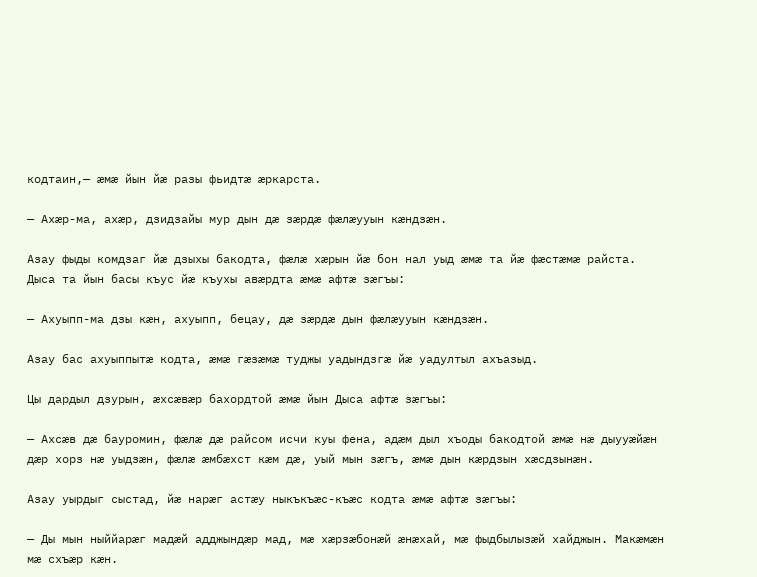кодтаин,— æмæ йын йæ разы фьидтæ æркарста.

— Ахæр-ма, ахæр, дзидзайы мур дын дæ зæрдæ фæлæууын кæндзæн.

Азау фыды комдзаг йæ дзыхы бакодта, фæлæ хæрын йæ бон нал уыд æмæ та йæ фæстæмæ райста. Дыса та йын басы къус йæ къухы авæрдта æмæ афтæ зæгъы:

— Ахуыпп-ма дзы кæн, ахуыпп, бецау, дæ зæрдæ дын фæлæууын кæндзæн.

Азау бас ахуыппытæ кодта, æмæ гæзæмæ туджы уадындзгæ йæ уадултыл ахъазыд.

Цы дардыл дзурын, æхсæвæр бахордтой æмæ йын Дыса афтæ зæгъы:

— Ахсæв дæ бауромин, фæлæ дæ райсом исчи куы фена, адæм дыл хъоды бакодтой æмæ нæ дыууæйæн дæр хорз нæ уыдзæн, фæлæ æмбæхст кæм дæ, уый мын зæгъ, æмæ дын кæрдзын хæсдзынæн.

Азау уырдыг сыстад, йæ нарæг астæу ныкъкъæс-къæс кодта æмæ афтæ зæгъы:

— Ды мын ныййарæг мадæй адджындæр мад, мæ хæрзæбонæй æнæхай, мæ фыдбылызæй хайджын. Макæмæн мæ схъæр кæн.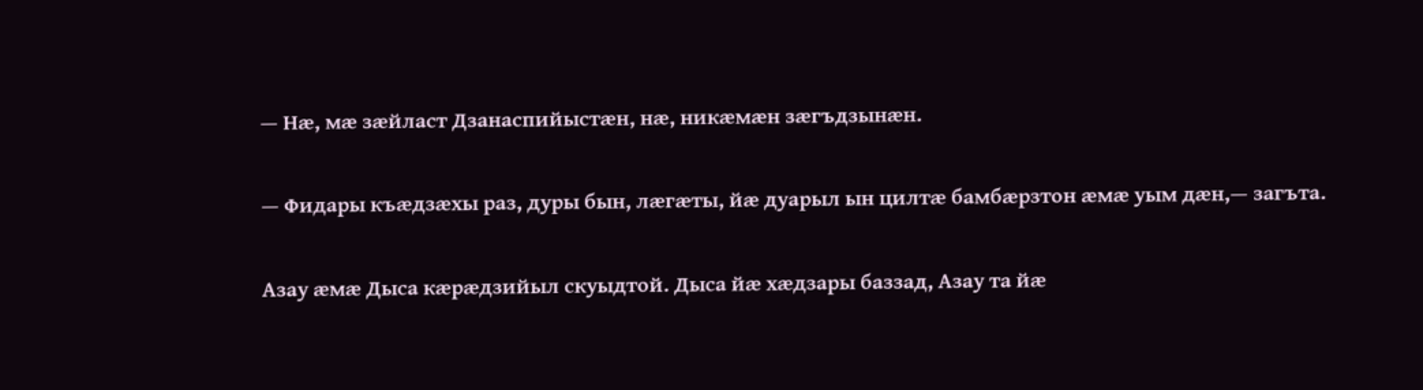— Нæ, мæ зæйласт Дзанаспийыстæн, нæ, никæмæн зæгъдзынæн.

— Фидары къæдзæхы раз, дуры бын, лæгæты, йæ дуарыл ын цилтæ бамбæрзтон æмæ уым дæн,— загъта.

Азау æмæ Дыса кæрæдзийыл скуыдтой. Дыса йæ хæдзары баззад, Азау та йæ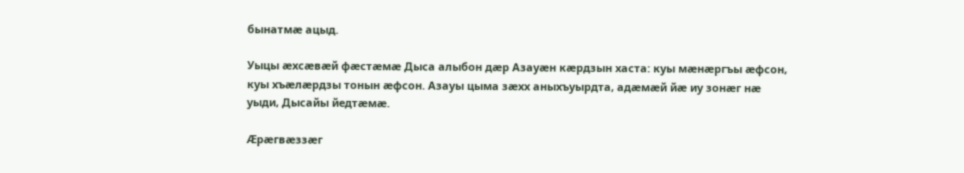бынатмæ ацыд.

Уыцы æхсæвæй фæстæмæ Дыса алыбон дæр Азауæн кæрдзын хаста: куы мæнæргъы æфсон, куы хъæлæрдзы тонын æфсон. Азауы цыма зæхх аныхъуырдта, адæмæй йæ иу зонæг нæ уыди, Дысайы йедтæмæ.

Æрæгвæззæг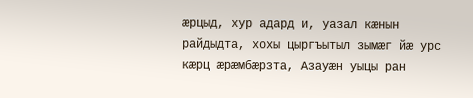æрцыд, хур адард и, уазал кæнын райдыдта, хохы цыргъытыл зымæг йæ урс кæрц æрæмбæрзта, Азауæн уыцы ран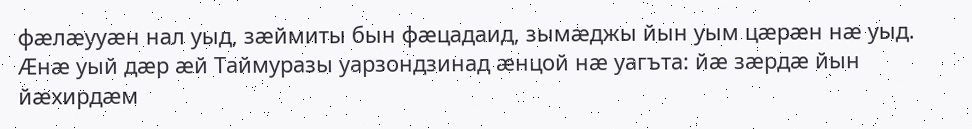фæлæууæн нал уыд, зæймиты бын фæцадаид, зымæджы йын уым цæрæн нæ уыд. Æнæ уый дæр æй Таймуразы уарзондзинад æнцой нæ уагъта: йæ зæрдæ йын йæхирдæм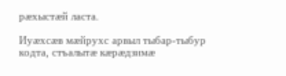рæхыстæй ласта.

Иуæхсæв мæйрухс арвыл тыбар-тыбур кодта, стъалытæ кæрæдзимæ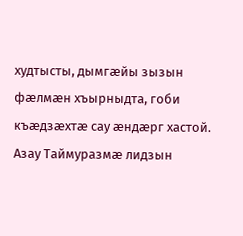худтысты, дымгæйы зызын фæлмæн хъырныдта, гоби къæдзæхтæ сау æндæрг хастой. Азау Таймуразмæ лидзын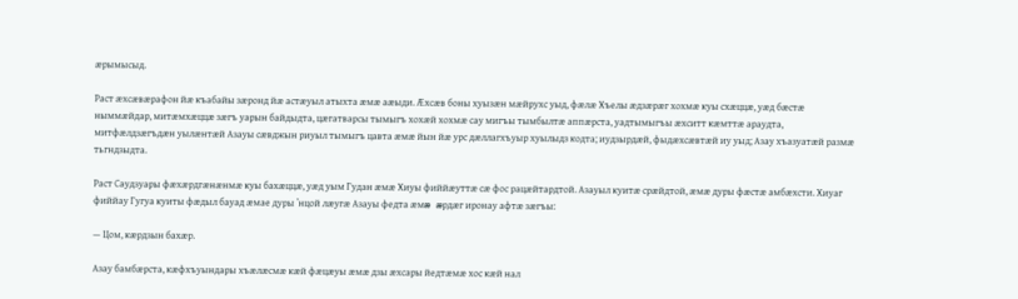æрымысыд.

Раст æхсæвæрафон йæ къабайы зæронд йæ астæуыл атыхта æмæ аæыди. Æхсæв боны хуызæн мæйрухс уыд, фæлæ Хъелы æдзæрæг хохмæ куы схæццæ, уæд бæстæ ныммæйдар, митæмхæццæ зæгъ уарын байдыдта, цæгатварсы тымыгъ хохæй хохмæ сау мигъы тымбылтæ аппæрста, уадтымыгъы æхситт кæмттæ араудта, митфæлдзæгъдæн уылæнтæй Азауы сæвджын риуыл тымыгъ цавта æмæ йын йæ урс дæллагхъуыр хуылыдз кодта; иудзырдæй, фыдæхсæвтæй иу уыд; Азау хъазуатæй размæ тьгндзыдта.

Раст Саудзуары фæхæрдгæнæнмæ куы бахæццæ, уæд уым Гудан æмæ Хиуы фиййæуттæ сæ фос рацæйтардтой. Азауыл куитæ срæйдтой, æмæ дуры фæстæ амбæхсти. Хиуаг фиййау Гугуа куиты фæдыл бауад æмае дуры ’нцой лæугæ Азауы федта æмæ æрдæг иронау афтæ зæгъы:

— Цом, кæрдзын бахæр.

Азау бамбæрста, кæфхъуындары хъæлæсмæ кæй фæцæуы æмæ дзы æхсары йедтæмæ хос кæй нал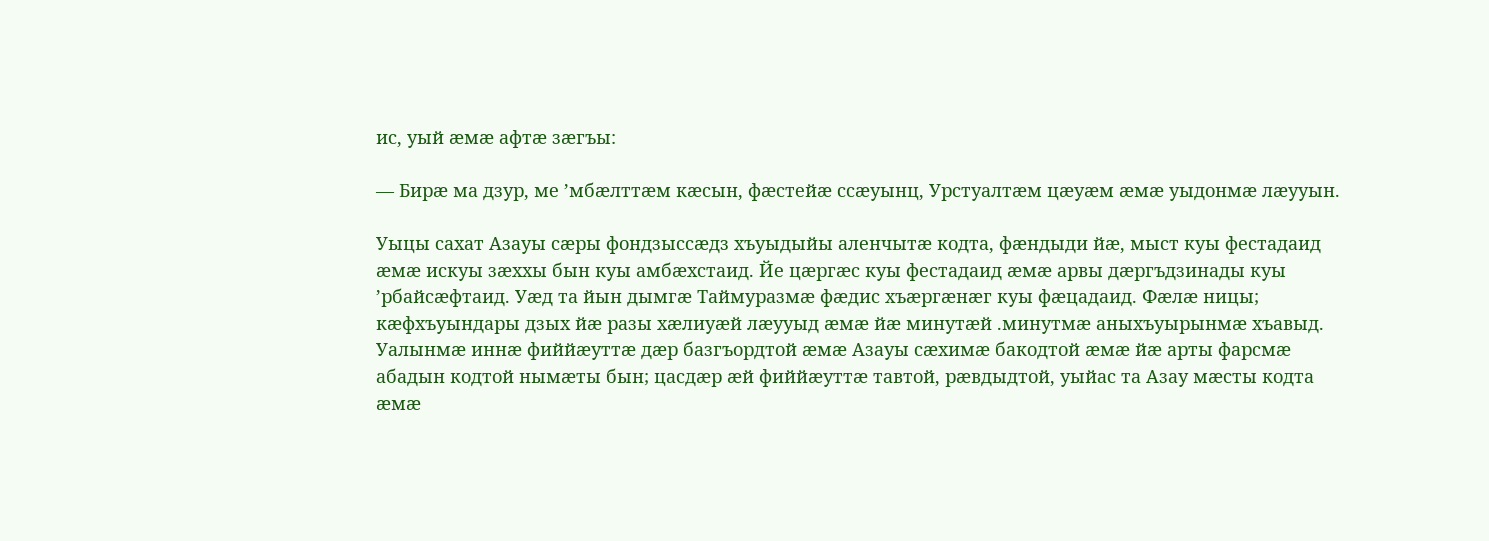ис, уый æмæ афтæ зæгъы:

— Бирæ ма дзур, ме ’мбæлттæм кæсын, фæстейæ ссæуынц, Урстуалтæм цæуæм æмæ уыдонмæ лæууын.

Уыцы сахат Азауы сæры фондзыссæдз хъуыдыйы аленчытæ кодта, фæндыди йæ, мыст куы фестадаид æмæ искуы зæххы бын куы амбæхстаид. Йе цæргæс куы фестадаид æмæ арвы дæргъдзинады куы ’рбайсæфтаид. Уæд та йын дымгæ Таймуразмæ фæдис хъæргæнæг куы фæцадаид. Фæлæ ницы; кæфхъуындары дзых йæ разы хæлиуæй лæууыд æмæ йæ минутæй .минутмæ аныхъуырынмæ хъавыд. Уалынмæ иннæ фиййæуттæ дæр базгъордтой æмæ Азауы сæхимæ бакодтой æмæ йæ арты фарсмæ абадын кодтой нымæты бын; цасдæр æй фиййæуттæ тавтой, рæвдыдтой, уыйас та Азау мæсты кодта æмæ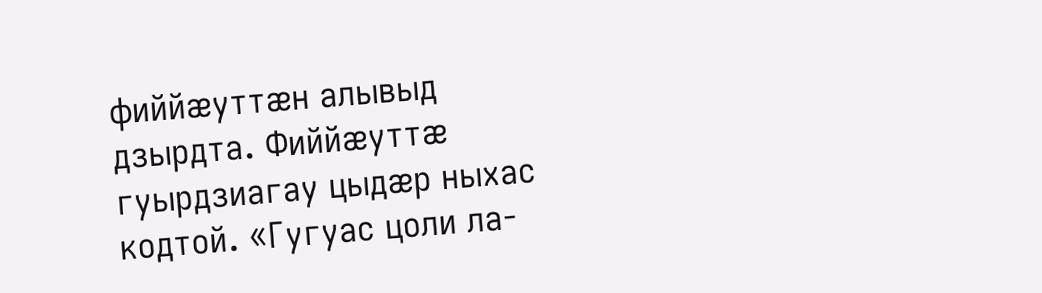фиййæуттæн алывыд дзырдта. Фиййæуттæ гуырдзиагау цыдæр ныхас кодтой. «Гугуас цоли ла-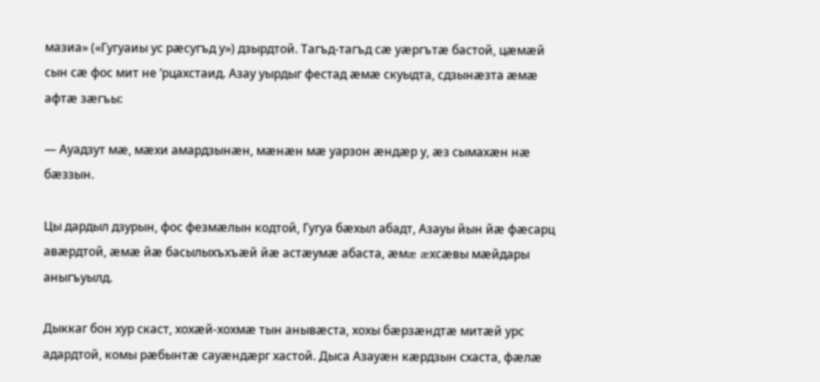мазиа» («Гугуаиы ус рæсугъд у») дзырдтой. Тагъд-тагъд сæ уæргътæ бастой, цæмæй сын сæ фос мит не ’рцахстаид. Азау уырдыг фестад æмæ скуыдта, сдзынæзта æмæ афтæ зæгъы:

— Ауадзут мæ, мæхи амардзынæн, мæнæн мæ уарзон æндæр у, æз сымахæн нæ бæззын.

Цы дардыл дзурын, фос фезмæлын кодтой, Гугуа бæхыл абадт, Азауы йын йæ фæсарц авæрдтой, æмæ йæ басылыхъхъæй йæ астæумæ абаста, æмæ æхсæвы мæйдары аныгъуылд.

Дыккаг бон хур скаст, хохæй-хохмæ тын анывæста, хохы бæрзæндтæ митæй урс адардтой, комы рæбынтæ сауæндæрг хастой. Дыса Азауæн кæрдзын схаста, фæлæ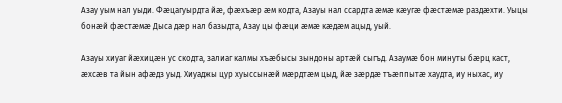Азау уым нал уыди. Фæцагуырдта йæ, фæхъæр æм кодта, Азауы нал ссардта æмæ кæугæ фæстæмæ раздæхти. Уыцы бонæй фæстæмæ Дыса дæр нал базыдта, Азау цы фæци æмæ кæдæм ацыд, уый.

Азауы хиуаг йæхицæн ус скодта, залиаг калмы хъæбысы зындоны артæй сыгъд. Азаумæ бон минуты бæрц каст, æхсæв та йын афæдз уыд. Хиуаджы цур хуыссынæй мæрдтæм цыд, йæ зæрдæ тъæппытæ хаудта, иу ныхас, иу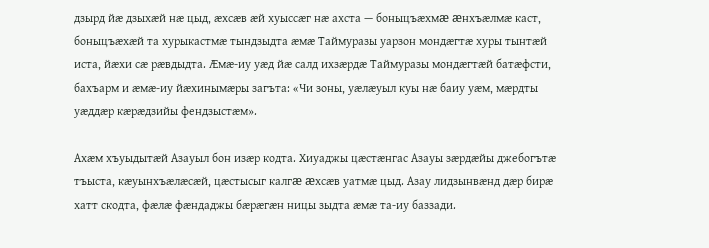дзырд йæ дзыхæй нæ цыд, æхсæв æй хуыссæг нæ ахста — боныцъæхмæ æнхъæлмæ каст, боныцъæхæй та хурыкастмæ тындзыдта æмæ Таймуразы уарзон мондæгтæ хуры тынтæй иста, йæхи сæ рæвдыдта. Æмæ-иу уæд йæ салд ихзæрдæ Таймуразы мондæгтæй батæфсти, бахъарм и æмæ-иу йæхинымæры загъта: «Чи зоны, уæлæуыл куы нæ баиу уæм, мæрдты уæддæр кæрæдзийы фендзыстæм».

Ахæм хъуыдытæй Азауыл бон изæр кодта. Хиуаджы цæстæнгас Азауы зæрдæйы джебогътæ тъыста, кæуынхъæлæсæй, цæстысыг калгæ æхсæв уатмæ цыд. Азау лидзынвæнд дæр бирæ хатт скодта, фæлæ фæндаджы бæрæгæн ницы зыдта æмæ та-иу баззади.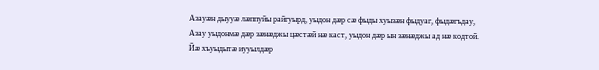Азауæн дыууæ лæппуйы райгуырд, уыдон дæр сæ фыды хуызæн фыдуаг, фыдæгъдау, Азау уыдонмæ дæр зæнæджы цæстæй нæ каст, уыдон дæр ын зæнæджы ад нæ кодтой. Йæ хъуыдытæ иууылдæр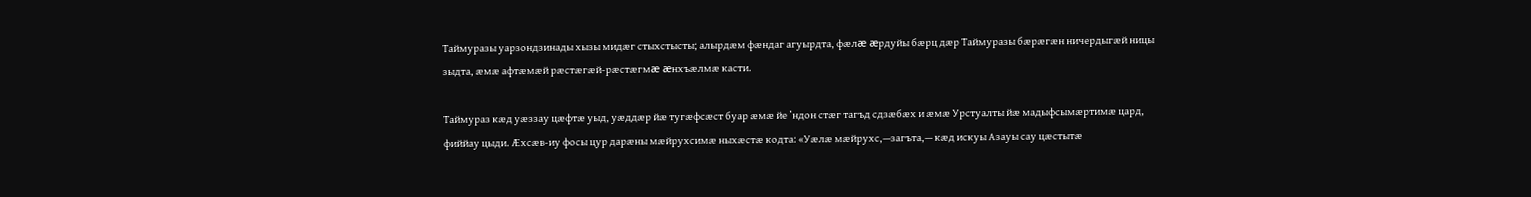Таймуразы уарзондзинады хызы мидæг стыхстысты; алырдæм фæндаг агуырдта, фæлæ æрдуйы бæрц дæр Таймуразы бæрæгæн ничердыгæй ницы зыдта, æмæ афтæмæй рæстæгæй-рæстæгмæ æнхъæлмæ касти.

Таймураз кæд уæззау цæфтæ уыд, уæддæр йæ тугæфсæст буар æмæ йе ’ндон стæг тагъд сдзæбæх и æмæ Урстуалты йæ мадыфсымæртимæ цард, фиййау цыди. Æхсæв-иу фосы цур дарæны мæйрухсимæ ныхæстæ кодта: «Уæлæ мæйрухс,—загъта,— кæд искуы Азауы сау цæстытæ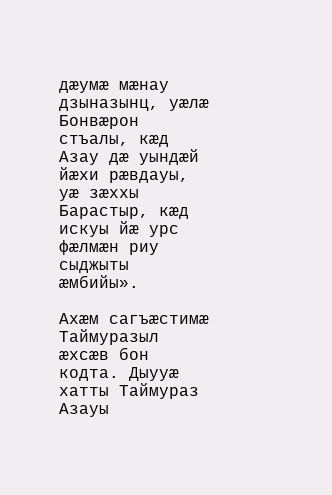дæумæ мæнау дзыназынц, уæлæ Бонвæрон стъалы, кæд Азау дæ уындæй йæхи рæвдауы, уæ зæххы Барастыр, кæд искуы йæ урс фæлмæн риу сыджыты æмбийы».

Ахæм сагъæстимæ Таймуразыл æхсæв бон кодта. Дыууæ хатты Таймураз Азауы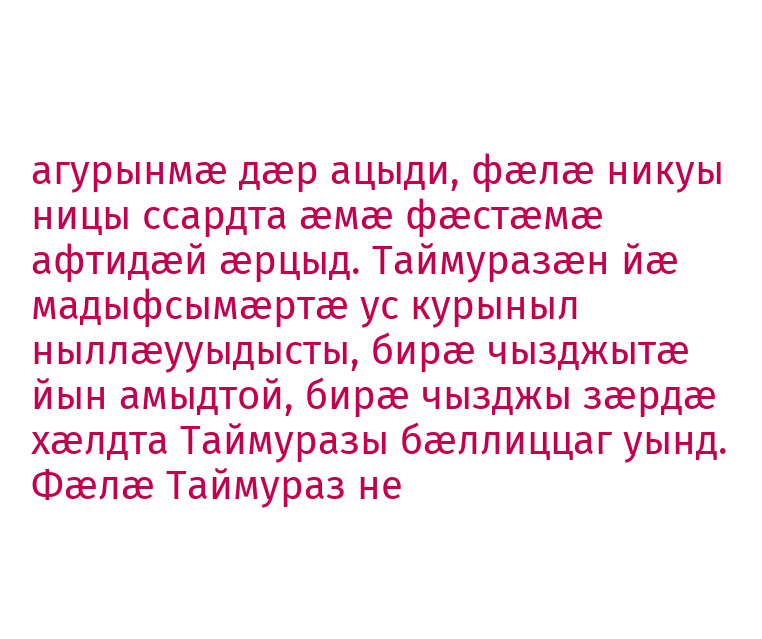агурынмæ дæр ацыди, фæлæ никуы ницы ссардта æмæ фæстæмæ афтидæй æрцыд. Таймуразæн йæ мадыфсымæртæ ус курыныл ныллæууыдысты, бирæ чызджытæ йын амыдтой, бирæ чызджы зæрдæ хæлдта Таймуразы бæллиццаг уынд. Фæлæ Таймураз не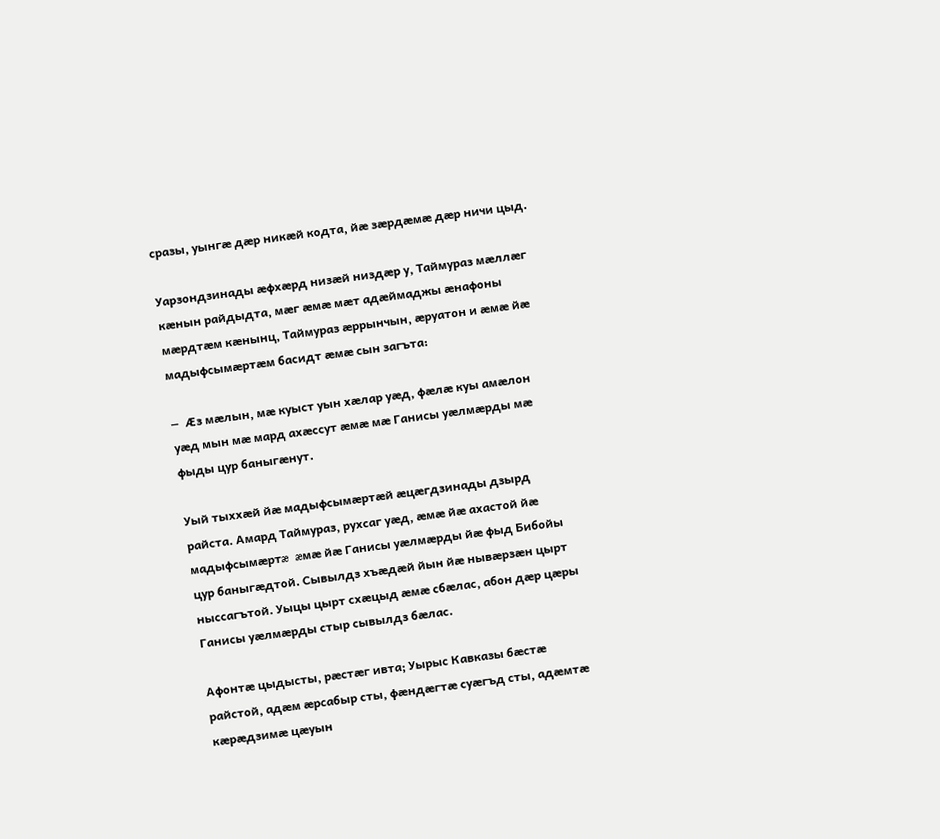сразы, уынгæ дæр никæй кодта, йæ зæрдæмæ дæр ничи цыд.

Уарзондзинады æфхæрд низæй низдæр у, Таймураз мæллæг кæнын райдыдта, мæг æмæ мæт адæймаджы æнафоны мæрдтæм кæнынц, Таймураз æррынчын, æруатон и æмæ йæ мадыфсымæртæм басидт æмæ сын загъта:

— Æз мæлын, мæ куыст уын хæлар уæд, фæлæ куы амæлон уæд мын мæ мард ахæссут æмæ мæ Ганисы уæлмæрды мæ фыды цур баныгæнут.

Уый тыххæй йæ мадыфсымæртæй æцæгдзинады дзырд райста. Амард Таймураз, рухсаг уæд, æмæ йæ ахастой йæ мадыфсымæртæ æмæ йæ Ганисы уæлмæрды йæ фыд Бибойы цур баныгæдтой. Сывылдз хъæдæй йын йæ нывæрзæн цырт ныссагътой. Уыцы цырт схæцыд æмæ сбæлас, абон дæр цæры Ганисы уæлмæрды стыр сывылдз бæлас.

Афонтæ цыдысты, рæстæг ивта; Уырыс Кавказы бæстæ райстой, адæм æрсабыр сты, фæндæгтæ суæгъд сты, адæмтæ кæрæдзимæ цæуын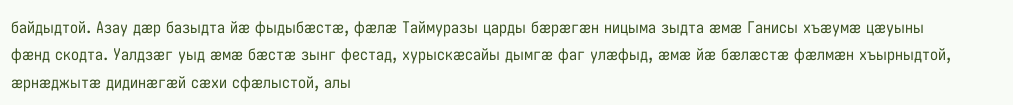байдыдтой. Азау дæр базыдта йæ фыдыбæстæ, фæлæ Таймуразы царды бæрæгæн ницыма зыдта æмæ Ганисы хъæумæ цæуыны фæнд скодта. Уалдзæг уыд æмæ бæстæ зынг фестад, хурыскæсайы дымгæ фаг улæфыд, æмæ йæ бæлæстæ фæлмæн хъырныдтой, æрнæджытæ дидинæгæй сæхи сфæлыстой, алы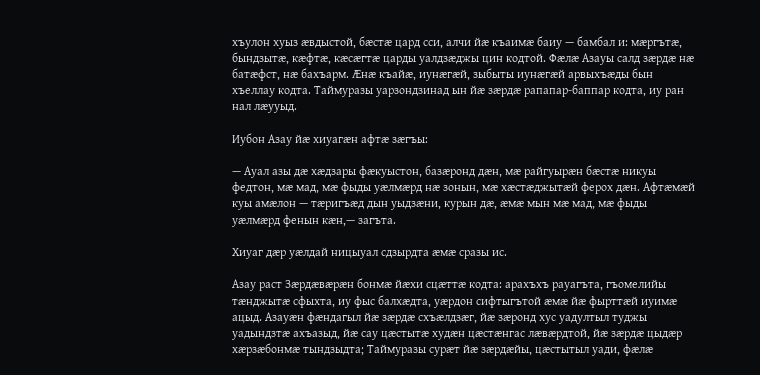хъулон хуыз æвдыстой, бæстæ цард сси, алчи йæ къаимæ баиу — бамбал и: мæргътæ, бындзытæ, кæфтæ, кæсæгтæ царды уалдзæджы цин кодтой. Фæлæ Азауы салд зæрдæ нæ батæфст, нæ бахъарм. Æнæ къайæ, иунæгæй, зыбыты иунæгæй арвыхъæды бын хъеллау кодта. Таймуразы уарзондзинад ын йæ зæрдæ рапапар-баппар кодта, иу ран нал лæууыд.

Иубон Азау йæ хиуагæн афтæ зæгъы:

— Ауал азы дæ хæдзары фæкуыстон, базæронд дæн, мæ райгуырæн бæстæ никуы федтон, мæ мад, мæ фыды уæлмæрд нæ зонын, мæ хæстæджытæй ферох дæн. Афтæмæй куы амæлон — тæригъæд дын уыдзæни, курын дæ, æмæ мын мæ мад, мæ фыды уæлмæрд фенын кæн,— загъта.

Хиуаг дæр уæлдай ницыуал сдзырдта æмæ сразы ис.

Азау раст Зæрдæвæрæн бонмæ йæхи сцæттæ кодта: арахъхъ рауагъта, гъомелийы тæнджытæ сфыхта, иу фыс балхæдта, уæрдон сифтыгътой æмæ йæ фырттæй иуимæ ацыд. Азауæн фæндагыл йæ зæрдæ схъæлдзæг, йæ зæронд хус уадултыл туджы уадындзтæ ахъазыд, йæ сау цæстытæ худæн цæстæнгас лæвæрдтой, йæ зæрдæ цыдæр хæрзæбонмæ тындзыдта; Таймуразы сурæт йæ зæрдæйы, цæстытыл уади, фæлæ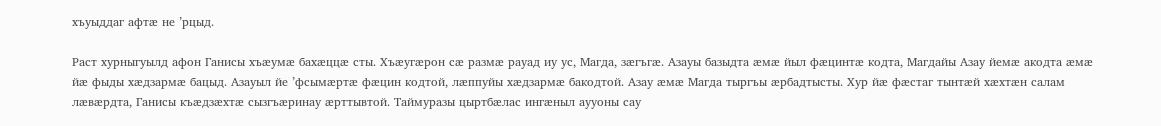хъуыддаг афтæ не ’рцыд.

Раст хурныгуылд афон Ганисы хъæумæ бахæццæ сты. Хъæугæрон сæ размæ рауад иу ус, Магда, зæгъгæ. Азауы базыдта æмæ йыл фæцинтæ кодта, Магдайы Азау йемæ акодта æмæ йæ фыды хæдзармæ бацыд. Азауыл йе ’фсымæртæ фæцин кодтой, лæппуйы хæдзармæ бакодтой. Азау æмæ Магда тыргъы æрбадтысты. Хур йæ фæстаг тынтæй хæхтæн салам лæвæрдта, Ганисы къæдзæхтæ сызгъæринау æрттывтой. Таймуразы цыртбæлас ингæныл аууоны сау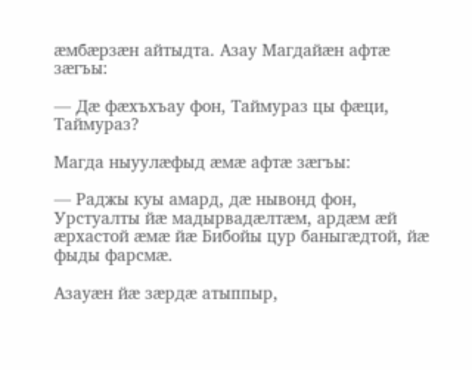æмбæрзæн айтыдта. Азау Магдайæн афтæ зæгъы:

— Дæ фæхъхъау фон, Таймураз цы фæци, Таймураз?

Магда ныуулæфыд æмæ афтæ зæгъы:

— Раджы куы амард, дæ нывонд фон, Урстуалты йæ мадырвадæлтæм, ардæм æй æрхастой æмæ йæ Бибойы цур баныгæдтой, йæ фыды фарсмæ.

Азауæн йæ зæрдæ атыппыр,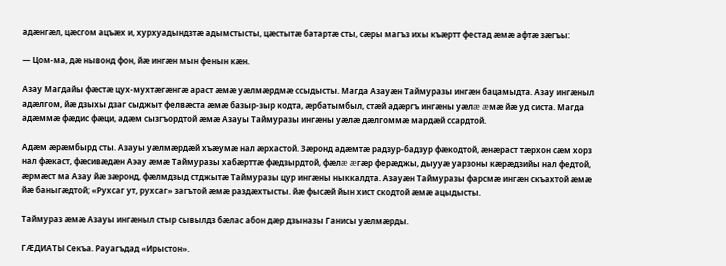адæнгæл, цæсгом ацъæх и, хурхуадындзтæ адымстысты, цæстытæ батартæ сты, сæры магъз ихы къæртт фестад æмæ афтæ зæгъы:

— Цом-ма, дæ нывонд фон, йæ ингæн мын фенын кæн.

Азау Магдайы фæстæ цух-мухтæгæнгæ араст æмæ уæлмæрдмæ ссыдысты. Магда Азауæн Таймуразы ингæн бацамыдта. Азау ингæныл адæлгом, йæ дзыхы дзаг сыджыт фелвæста æмæ базыр-зыр кодта, æрбатымбыл, стæй адæргъ ингæны уæлæ æмæ йæ уд систа. Магда адæммæ фæдис фæци, адæм сызгъордтой æмæ Азауы Таймуразы ингæны уæлæ дæлгоммæ мардæй ссардтой.

Адæм æрæмбырд сты. Азауы уæлмæрдæй хъæумæ нал æрхастой. Зæронд адæмтæ радзур-бадзур фæкодтой, æнæраст тæрхон сæм хорз нал фæкаст, фæсивæдæн Аэау æмæ Таймуразы хабæрттæ фæдзырдтой, фæлæ æгæр ферæджы, дыууæ уарзоны кæрæдзийы нал федтой, æрмæст ма Азау йæ зæронд, фæлмдзыд стджытæ Таймуразы цур ингæны ныккалдта. Азауæн Таймуразы фарсмæ ингæн скъахтой æмæ йæ баныгæдтой; «Рухсаг ут, рухсаг» загътой æмæ раздæхтысты. йæ фысæй йын хист скодтой æмæ ацыдысты.

Таймураз æмæ Азауы ингæныл стыр сывылдз бæлас абон дæр дзыназы Ганисы уæлмæрды.

ГÆДИАТЫ Секъа. Рауагъдад «Ирыстон».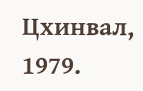Цхинвал, 1979.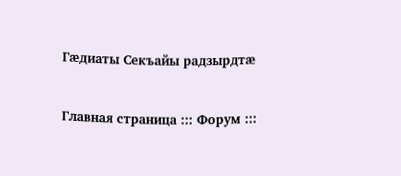Гæдиаты Секъайы радзырдтæ


Главная страница ::: Форум :::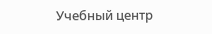Учебный центр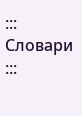::: Словари :::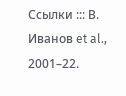Ссылки ::: В. Иванов et al., 2001–22.